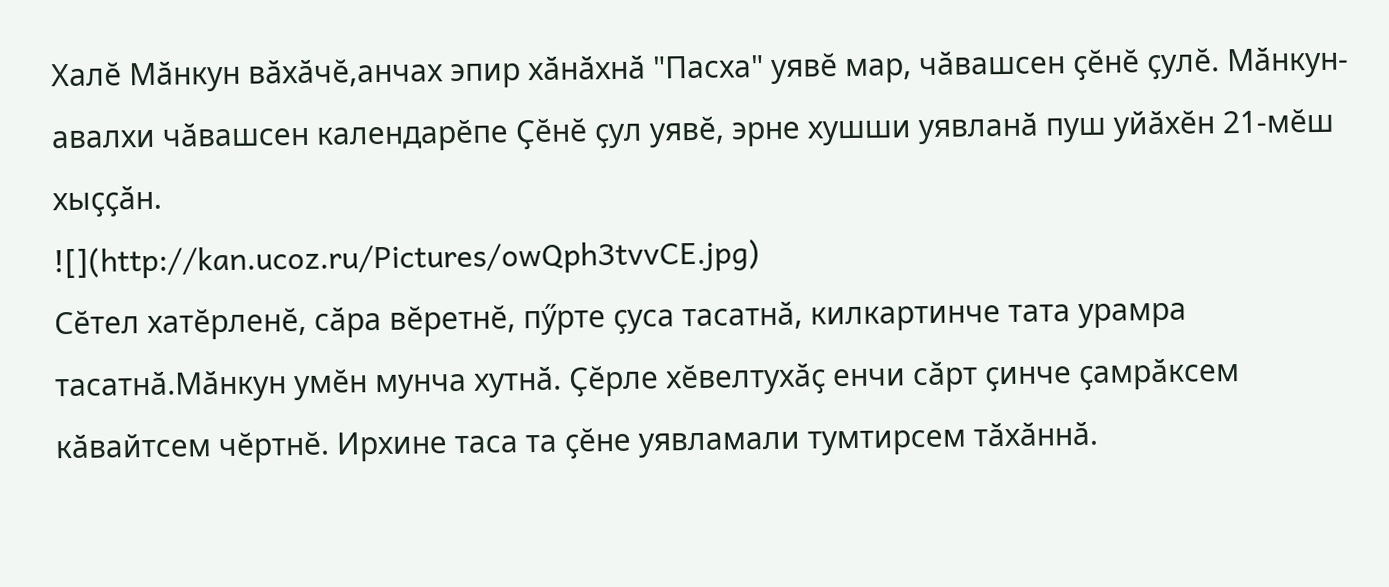Халĕ Мӑнкун вӑхӑчĕ,анчах эпир хӑнӑхнӑ "Пасха" уявĕ мар, чӑвашсен ҫĕнĕ ҫулĕ. Мӑнкун-авалхи чӑвашсен календарĕпе Ҫĕнĕ ҫул уявĕ, эрне хушши уявланӑ пуш уйӑхĕн 21-мĕш хыҫҫӑн.
![](http://kan.ucoz.ru/Pictures/owQph3tvvCE.jpg)
Сĕтел хатĕрленĕ, сӑра вĕретнĕ, пӳрте ҫуса тасатнӑ, килкартинче тата урамра тасатнӑ.Мӑнкун умĕн мунча хутнӑ. Ҫĕрле хĕвелтухӑҫ енчи сӑрт ҫинче ҫамрӑксем кӑвайтсем чĕртнĕ. Ирхине таса та ҫĕне уявламали тумтирсем тӑхӑннӑ.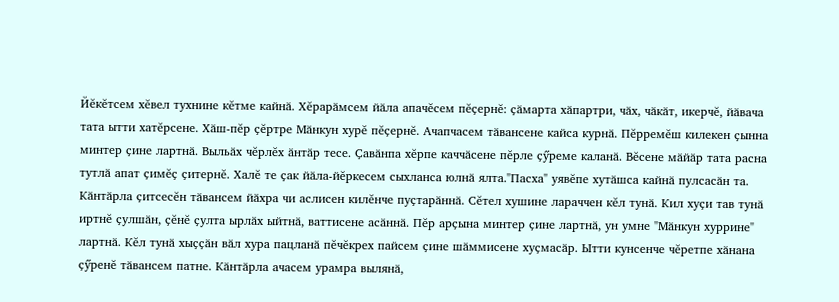Йĕкĕтсем хĕвел тухнине кĕтме кайнӑ. Хĕрарӑмсем йӑла апачĕсем пĕҫернĕ: ҫӑмарта хӑпартри, чӑх, чӑкӑт, икерчĕ, йӑвача тата ытти хатĕрсене. Хӑш-пĕр ҫĕртре Мӑнкун хурĕ пĕҫернĕ. Ачапчасем тӑвансене кайса курнӑ. Пĕрремĕш килекен ҫынна минтер ҫине лартнӑ. Выльӑх чĕрлĕх ӑнтӑр тесе. Ҫавӑнпа хĕрпе каччӑсене пĕрле ҫӳреме каланӑ. Вĕсене мӑйӑр тата расна тутлӑ апат ҫимĕҫ ҫитернĕ. Халĕ те ҫак йӑла-йĕркесем сыхланса юлнӑ ялта."Пасха" уявĕпе хутӑшса кайнӑ пулсасӑн та. Кӑнтӑрла ҫитсесĕн тӑвансем йӑхра чи аслисен килĕнче пуҫтарӑннӑ. Сĕтел хушине лараччен кĕл тунӑ. Кил хуҫи тав тунӑ иртнĕ ҫулшӑн, ҫĕнĕ ҫулта ырлӑх ыйтнӑ, ваттисене асӑннӑ. Пĕр арҫына минтер ҫине лартнӑ, ун умне "Мӑнкун хуррине" лартнӑ. Кĕл тунӑ хыҫҫӑн вӑл хура пацланӑ пĕчĕкрех пайсем ҫине шӑммисене хуҫмасӑр. Ытти кунсенче чĕретпе хӑнана ҫӳренĕ тӑвансем патне. Кӑнтӑрла ачасем урамра вылянӑ,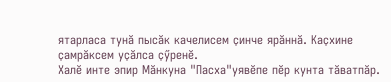ятарласа тунӑ пысӑк качелисем ҫинче ярӑннӑ. Каҫхине ҫамрӑксем уҫӑлса ҫӳренĕ.
Халĕ инте эпир Мӑнкуна "Пасха"уявĕпе пĕр кунта тӑватпӑр.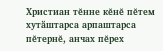Христиан тĕнне кĕнĕ пĕтем хутӑштарса арпаштарса пĕтернĕ, анчах пĕрех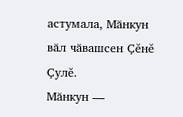астумала, Мӑнкун вӑл чӑвашсен Ҫĕнĕ Ҫулĕ.
Мӑнкун —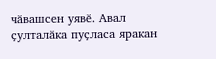чӑвашсен уявӗ. Авал ҫулталӑка пуҫласа яракан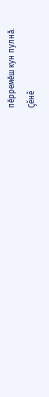пӗрремӗш кун пулнӑ.
Ҫĕнĕ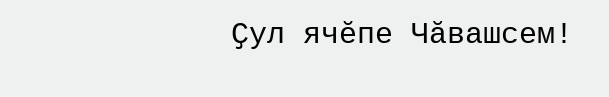Ҫул ячĕпе Чӑвашсем!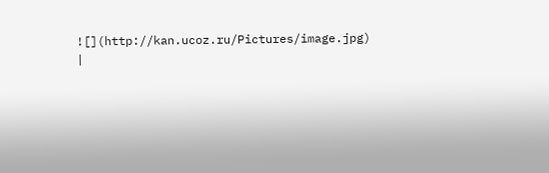![](http://kan.ucoz.ru/Pictures/image.jpg) |